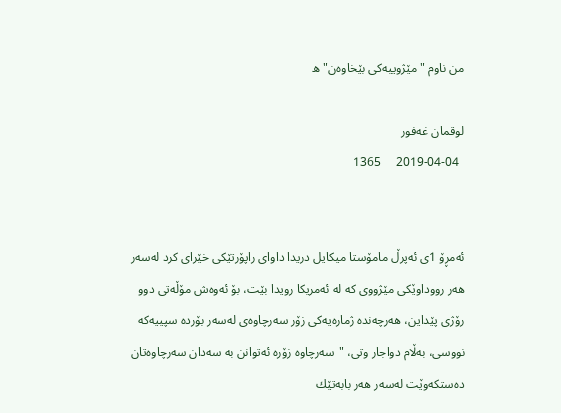من ناوم "مێژوییه‌كی بێخاوه‌ن"ه‌

لوقمان غه‌فور
  2019-04-04     1365


ئه‌مڕۆ 1ی ئه‌پرڵ مامۆستا میكایل دریدا داوای راپۆرتێكی خێرای كرد له‌سه‌ر هه‌ر رووداوێكی مێژووی كه‌ له‌ ئه‌مریكا رویدا بێت، بۆ ئه‌وه‌ش مۆڵه‌تی دوو رۆژی پێداین، هه‌رچه‌نده‌ ژماره‌یه‌كی زۆر سه‌رچاوه‌ی له‌سه‌ر بۆرده‌ سپییه‌كه‌ نووسی، به‌ڵام دواجار وتی، "سه‌رچاوه‌ زۆره‌ ئه‌توانن به‌ سه‌دان سه‌رچاوه‌تان ده‌ستكه‌وێت له‌سه‌ر هه‌ر بابه‌تێك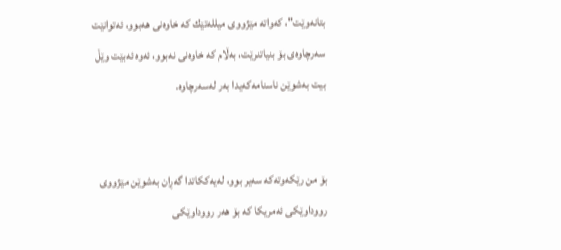بتانه‌وێت"، كه‌واته‌ مێژووی میلله‌تێك كه‌ خاوه‌نی هه‌بوو، ئه‌توانێت سه‌رچاوه‌ی بۆ بنیاتنرێت، به‌ڵام كه‌ خاوه‌نی نه‌بوو، ئه‌وه‌ ئه‌بێت وێڵ بیت به‌شوێن ناسنامه‌كه‌یدا به‌ر له‌سه‌رچاوه‌.


بۆ من رێكه‌وته‌كه‌ سه‌یر بوو، له‌یه‌ككاتدا گه‌ڕان به‌شوێن مێژووی رووداوێكی ئه‌مریكا كه‌ بۆ هه‌ر رووداوێكی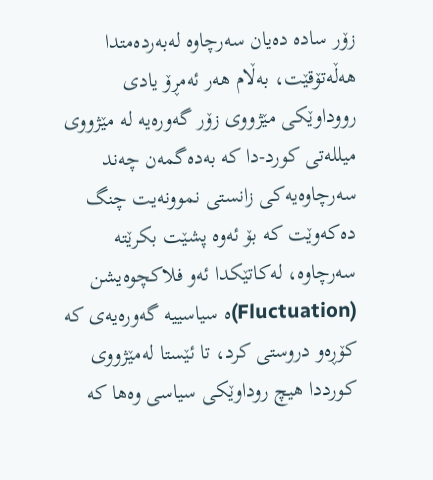زۆر ساده‌ ده‌یان سه‌رچاوه‌ له‌به‌رده‌متدا هه‌ڵه‌تۆقێت، به‌ڵام هه‌ر ئه‌مڕۆ یادی رووداوێكی مێژووی زۆر گه‌وره‌یه‌ له‌ مێژووی میلله‌تی كورد-دا كه‌ به‌ده‌گمه‌ن چه‌ند سه‌رچاوه‌یه‌كی زانستی نموونه‌یت چنگ ده‌كه‌وێت كه‌ بۆ ئه‌وه‌ پشێت بكرێته‌ سه‌رچاوه‌، له‌كاتێكدا ئه‌و فلاكچوه‌یشن (Fluctuation)ه‌ سیاسییه‌ گه‌وره‌یه‌ی كه‌ كۆڕه‌و دروستی كرد، تا ئێستا له‌مێژووی كورددا هیچ روداوێكی سیاسی وه‌ها كه‌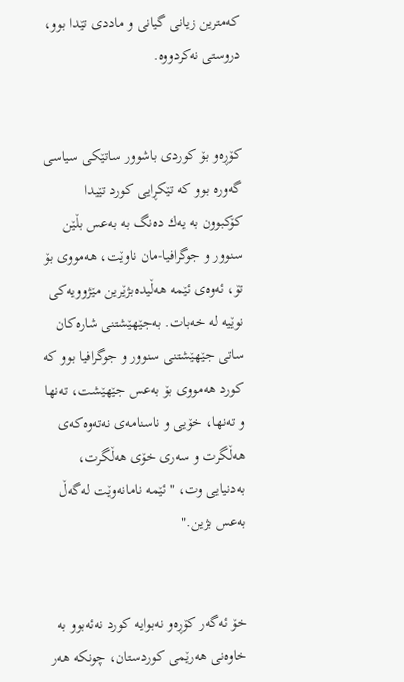كه‌مترین زیانی گیانی و ماددی تێدا بوو، دروستی نەکردووە.


كۆڕه‌و بۆ كوردی باشوور ساتێكی سیاسی گه‌وره‌ بوو كه‌ تێكڕایی كورد تێیدا كۆكبوون به‌ یه‌ك ده‌نگ به‌ به‌عس بڵێن سنوور و جوگرافیا-مان ناوێت، هه‌مووی بۆ تۆ، ئه‌وه‌ی ئێمه‌ هه‌ڵیده‌بژێرین مێژوویه‌كی نوێیه‌ له‌ خه‌بات. به‌جێهێشتنی شاره‌كان ساتی جێهێشتنی سنوور و جوگرافیا بوو كه‌ كورد هه‌مووی بۆ به‌عس جێهێشت، ته‌نها و ته‌نها، خۆیی و ناسنامه‌ی نه‌ته‌وه‌كه‌ی هه‌ڵگرت و سه‌ری خۆی هه‌ڵگرت، به‌دنیایی وت، "ئێمه‌ نامانه‌وێت له‌گه‌ڵ به‌عس بژین."


خۆ ئه‌گه‌ر كۆڕه‌و نه‌بوایه‌ كورد نه‌ئه‌بوو به‌ خاوه‌نی هه‌رێمی كوردستان، چونكه‌ هه‌ر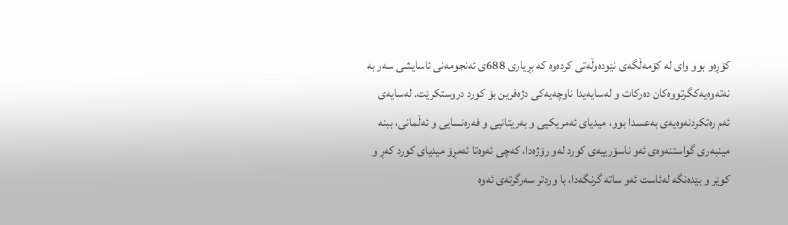كۆڕه‌و بوو وای له‌ كۆمه‌ڵگه‌ی نێوده‌وڵه‌تی كرده‌وه‌ كه‌ بڕیاری 688ی ئه‌نجومه‌نی ئاسایشی سه‌ر به‌ نه‌ته‌وه‌یه‌كگرتووه‌كان ده‌ركات و له‌سایه‌یدا ناوچه‌یه‌كی دژه‌فرین بۆ كورد دروستكرێت. له‌سایه‌ی ئه‌م ره‌تكردنه‌وه‌یه‌ی به‌عسدا بوو، میدیای ئه‌مریكیی و به‌ریتانیی و فه‌ره‌نسایی و ئه‌ڵمانی، ببنه‌ مینبه‌ری گواستنه‌وه‌ی ئه‌و ناسۆرییه‌ی كورد له‌و رۆژه‌دا، كه‌چی ئه‌وه‌تا ئه‌مڕۆ میدیای كورد كه‌ڕ و كوێر و بێده‌نگه‌ له‌ئاست ئه‌و ساته‌ گرنگه‌دا، با وردتر سه‌رگرته‌ی ئه‌وه‌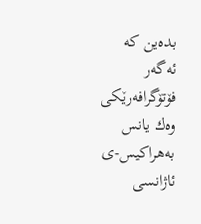بده‌ین كه‌ ئه‌گه‌ر فۆتۆگرافه‌رێكی وه‌ك یانس به‌هراكیس-ی ئاژانسی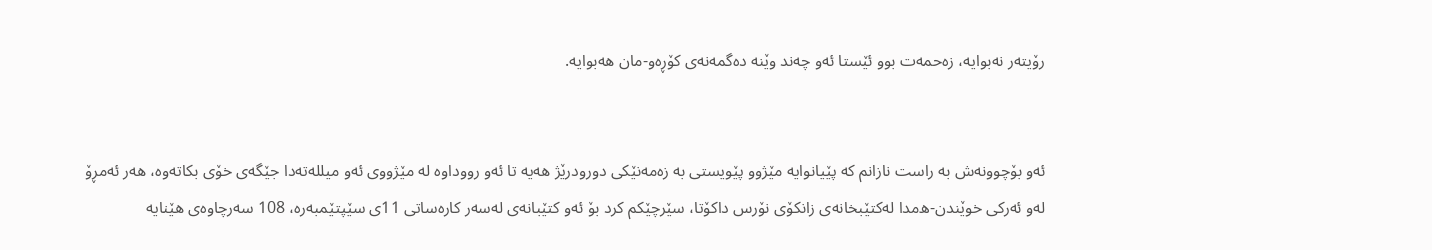رۆیته‌ر نه‌بوایه‌، زه‌حمه‌ت بوو ئێستا ئه‌و چه‌ند وێنه‌ ده‌گمه‌نه‌ی كۆڕه‌و-مان هه‌بوایه‌.


ئه‌و بۆچوونه‌ش به‌ راست نازانم كه‌ پێیانوایه‌ مێژوو پێویستی به‌ زه‌مه‌نێكی دورودرێژ هه‌یه‌ تا ئه‌و رووداوه‌ له‌ مێژووی ئه‌و میلله‌ته‌دا جێگه‌ی خۆی بكاته‌وه‌، هه‌ر ئه‌مڕۆ له‌و ئه‌ركی خوێندن-ه‌مدا له‌كتێبخانه‌ی زانكۆی نۆرس داكۆتا، سێرچێكم كرد بۆ ئه‌و كتێبانه‌ی له‌سه‌ر كاره‌ساتی 11ی سێپتێمبه‌ره‌، 108 سه‌رچاوه‌ی هێنایه‌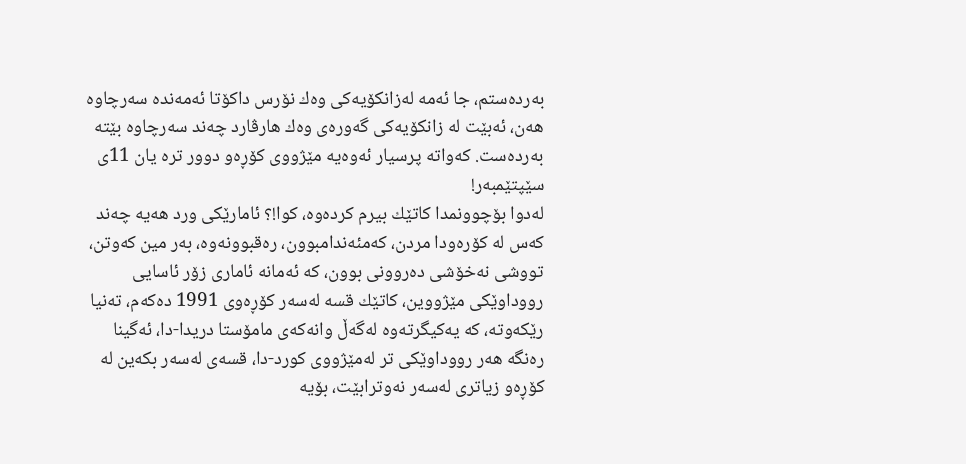به‌رده‌ستم، جا ئه‌مه‌ له‌زانكۆیه‌كی وه‌ك نۆرس داكۆتا ئه‌مه‌نده‌ سه‌رچاوه‌ هه‌ن، ئه‌بێت له‌ زانكۆیه‌كی گه‌وره‌ی وه‌ك هارڤارد چه‌ند سه‌رچاوه‌ بێته‌ به‌رده‌ست. كه‌واته‌ پرسیار ئه‌وه‌یه‌ مێژووی كۆڕه‌و دوور تره‌ یان 11ی سێپتێمبه‌ر!
له‌دوا بۆچوونمدا كاتێك بیرم كرده‌وه‌، کوا!؟ ئامارێكی ورد هه‌یه‌ چه‌ند كه‌س له‌ كۆره‌ودا مردن، كه‌مئه‌ندامبوون، ره‌قبوونه‌وه‌، به‌ر مین كه‌وتن، تووشی نه‌خۆشی ده‌روونی بوون، كه‌ ئه‌مانه‌ ئاماری زۆر ئاسایی رووداوێكی مێژووین، كاتێك قسه‌ له‌سه‌ر كۆڕه‌وی 1991 ده‌كه‌م، ته‌نیا رێكه‌وته‌، كه‌ یه‌كیگرته‌وه‌ له‌گه‌ڵ وانه‌كه‌ی مامۆستا دریدا-دا، ئه‌گینا ره‌نگه‌ هه‌ر رووداوێكی تر له‌مێژووی كورد-دا، قسه‌ی له‌سه‌ر بكه‌ین له‌ كۆڕه‌و زیاتری له‌سه‌ر نه‌وترابێت، بۆیه‌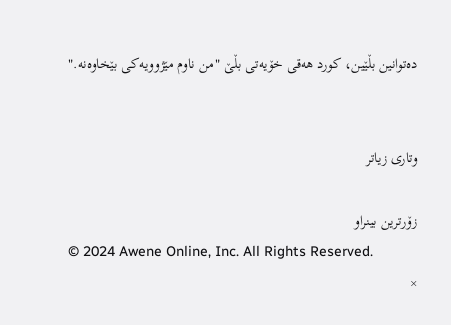ده‌توانین بڵێین، كورد هه‌قی خۆیه‌تی بڵێ "من ناوم مێژوویه‌كی بێخاوه‌نه‌."


وتاری زیاتر

زۆرترین بینراو
© 2024 Awene Online, Inc. All Rights Reserved.
×